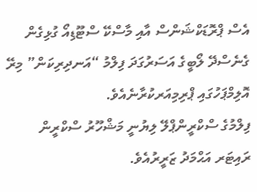އެސް ޕްރޮޑަކްޝަންސް އާއި މާސްކޭ ސްޓޫޑިއޯ ގުޅިގެން ގެނެސްދޭ ލޯބީގެ އަސަރުގަދަ ފިލްމު “އަނދިރިކަން” މިރޭ އޮލިމްޕަހުގައި ޕްރިމިއަރކުރާނެއެވެ.
ފިލްމުގެ ސްކްރީންޕްލޭ ލިޔުނީ މަޝްހޫރު ސްކްރީން ރައިޓަރ އަޙްމަދު ޒަރީރުއެވެ.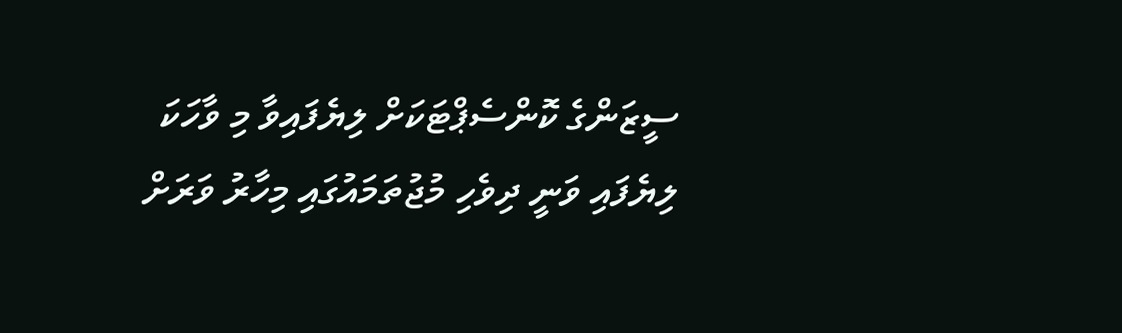ސީޒަންގެ ކޮންސެޕްޓަކަށް ލިޔެފައިވާ މި ވާހަކަ ލިޔެފައި ވަނީ ދިވެހި މުޖުތަމައުގައި މިހާރު ވަރަށް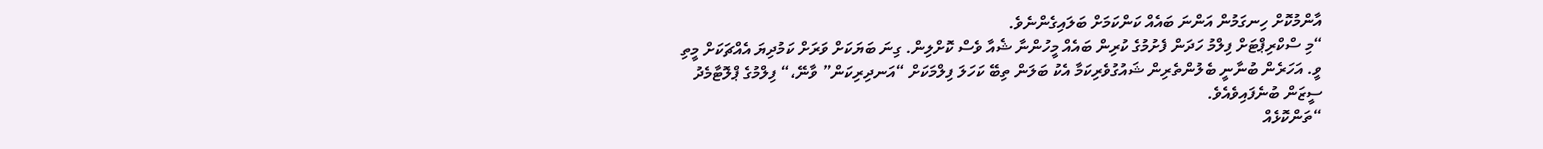އާންމުކޮށް ހިނގަމުން އަންނަ ބައެއް ކަންކަމަށް ބަލައިގެންނެވެ.
“މި ސްކްރިޕްޓަށް ފިލްމު ހަދަން ފެށުމުގެ ކުރިން ބައެއް މީހުންނާ ޝެއާ ވެސް ކޮށްލިން. ގިނަ ބަޔަކަށް ވަރަށް ކަމުދިޔަ އެއްޗަކަށް މީތި ވީ. އަހަރެން ބުނާނީ ބެލުންތެރިން ޝައުގުވެރިކަމާ އެކު ބަލަން ތިބޭ ކަހަލަ ފިލްމަކަށް “އަނދިރިކަން” ވާނޭ،“ ފިލްމުގެ ޕްލޮޓާމެދު ސީޒަން ބުނެފައިވެއެވެ.
“ތަންކޮޅެއް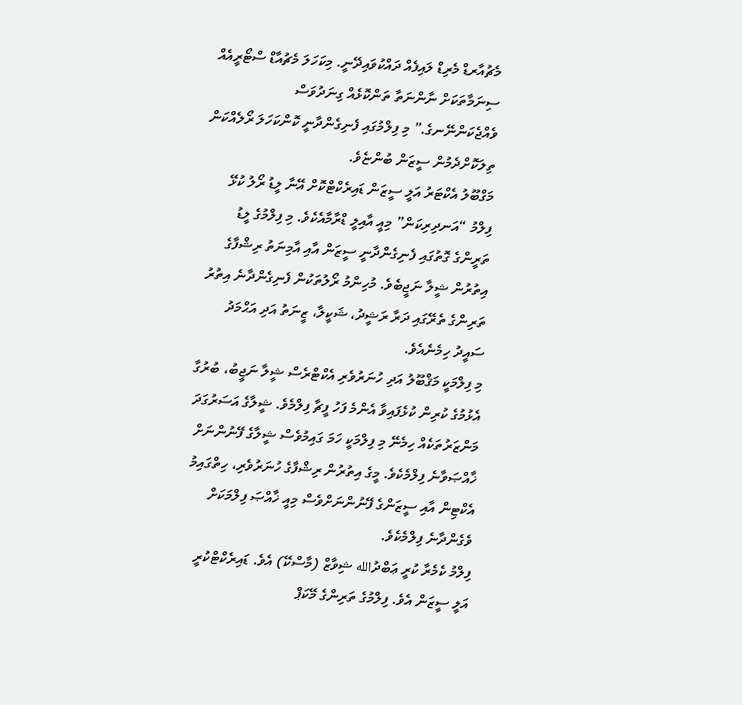މެޗުއާރޑް މެރިޑް ލައިފެއް ދައްކުވައިދޭނީ. މިކަހަލަ މެޗުއާޑް ސްޓޯރީއެއް ސިނަމާތަކަށް ނާންނަތާ ތަންކޮޅެއް ގިނަދުވަސް ވެއްޖެކަންނޭނގެ.” މި ފިލްމުގައި ފެނިގެންދާނީ ކޮންކަހަލަ ރޯލެއްކަން ތިލަކޮށްދެމުން ސީޒަން ބުންޏެވެ.
މަގްބޫލު އެކްޓަރު އަލީ ސީޒަން ޑައިރެކްޓްކޮށް އޭނާ ލީޑު ރޯލު ކުޅޭ ފިލްމު “އަނދިރިކަން” މިއީ އާއިލީ ޑްރާމާއެކެވެ. މި ފިލްމުގެ ލީޑު ތަރީންގެ ގޮތުގައި ފެނިގެންދާނީ ސީޒަން އާއި އާމިނަތު ރިޝްފާގެ އިތުރުން ޝީލާ ނަޖީބެވެ. މުހިންމު ރޯލުތަކުން ފެނިގެންދާނެ އިތުރު ތަރިންގެ ތެރޭގައި ދަރާ ރަޝީދު، ޝަކީލާ، ޒީނަތު އަދި އަޙްމަދު ސައީދު ހިމެނެއެވެ.
މި ފިލްމަކީ މަޤްބޫލު އަދި ހުނަރުވެރި އެކްޓްރެސް ޝީލާ ނަޖީބު، ބުރުގާ އެޅުމުގެ ކުރިން ކުޅެފައިވާ އެންމެ ފަހު ފީޗާ ފިލްމެވެ. ޝީލާގެ އަސަރުގަދަ މަންޒަރުތަކެއް ހިމެނޭ މި ފިލްމަކީ ހަމަ ގައިމުވެސް ޝީލާގެ ފޭނުންނަށް ޚާއްޞަވާނެ ފިލްމެކެވެ. މީގެ އިތުރުން ރިޝްފާގެ ހުނަރުވެރި، ހިތްގައިމު އެކްޓިން އާއި ސީޒަންގެ ފޭނުންނަށްވެސް މިއީ ޚާއްޞަ ފިލްމަކަށް ވެގެންދާނެ ފިލްމެކެވެ.
ފިލްމު ކެމެރާ ކުރީ ޢަބްދުالله ޝިވާޒް (މާސްކޭ) އެވެ. ޑައިރެކްޓްކުރީ އަލީ ސީޒަން އެވެ. ފިލްމުގެ ތަރިންގެ މޭކަޕް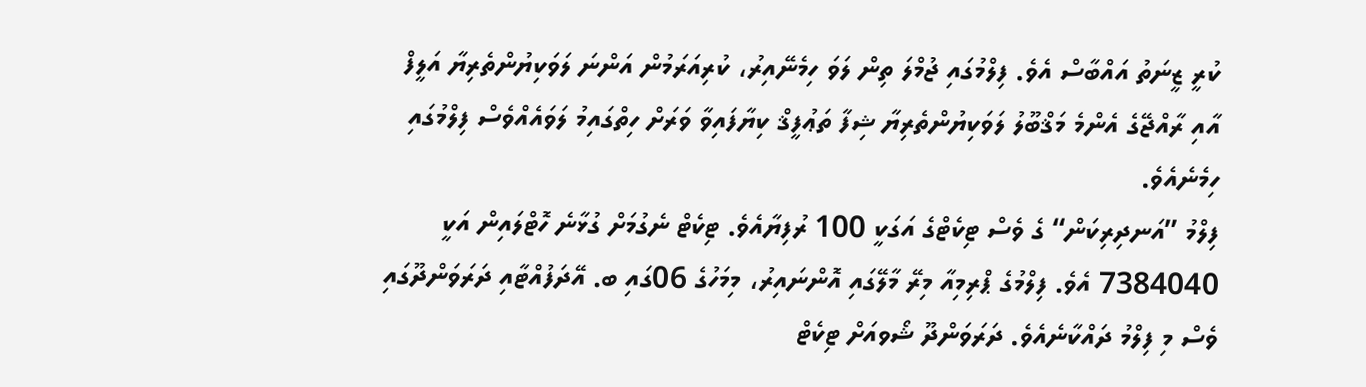ކުރީ ޒީނަތު އައްބާސް އެވެ. ފިލްމުގައި ޖުމްލަ ތިން ލަވަ ހިމެނޭއިރު، ކުރިއަރަމުން އަންނަ ލަވަކިޔުންތެރިޔާ އަލީފް އާއި ރާއްޖޭގެ އެންމެ މަޤްބޫލު ލަވަކިޔުންތެރިޔާ ޝިފާ ތަޢުފީޤް ކިޔާފައިވާ ވަރަށް ހިތްގައިމު ލަވައެއްވެސް ފިލްމުގައި ހިމެނެއެވެ.
ފިލްމު ”އަނދިރިކަން“ ގެ ވެސް ޓިކެޓްގެ އަގަކީ 100 ރުފިޔާއެވެ. ޓިކެޓް ނެގުމަށް ގުޅާނެ ހޮޓްލައިން އަކީ 7384040 އެވެ. ފިލްމުގެ ޕްރިމިއާ މިރޭ މާލޭގައި އޮންނައިރު، މިމަހުގެ 06ގައި ބ. އޭދަފުއްޓާއި ދަރަވަންދޫގައި ވެސް މި ފިލްމު ދައްކާނެއެވެ. ދަރަވަންދޫ ޝޯވއަށް ޓިކެޓް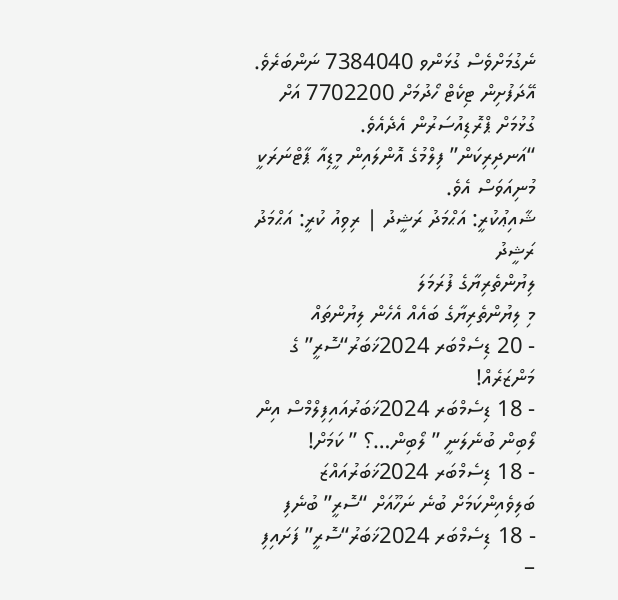ނެގުމަށްވެސް ގުޅަންވ 7384040 ނަންބަރެވެ. އޭދަފުށިން ޓިކެޓް ހޯދުމަށް 7702200 އަށް ގުޅުމަށް ޕްރޮޑިއުސަރުން އެދެއެވެ.
“އަނދިރިކަން” ފިލްމުގެ އޮންލައިން މީޑިއާ ޕާޓްނަރަކީ މުނިއަވަސް އެވެ.
ޝާއިޢުކުރީ: އަޙްމަދު ރަޝީދު | ރިވިއު ކުރީ: އަޙްމަދު ރަޝީދު
ލިޔުންތެރިޔާގެ ފުރަމަލަ
މި ލިޔުންތެރިޔާގެ ބައެއް އެހެން ލިޔުންތައް
- 20 ޑިސެމްބަރ 2024ޚަބަރު“ސޮރީ” ގެ މަންޒަރެއް!
- 18 ޑިސެމްބަރ 2024ޚަބަރުއައިފިލްމްސް އިން ލޯބިން ބުނެލަނީ ” ލޯބިން…؟ ” ކަމަށް!
- 18 ޑިސެމްބަރ 2024ޚަބަރުއައްޒަ ބަލިވެއިންކަމަށް ބުނެ ނަހޫއަށް “ސޮރީ” ބުނެފި
- 18 ޑިސެމްބަރ 2024ޚަބަރު“ސޮރީ” ފަށައިފި –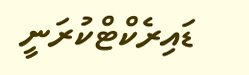ޑައިރެކްޓްކުރަނީ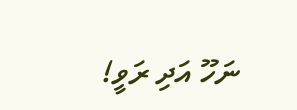ނަހޫ އަދި ރަވީ!